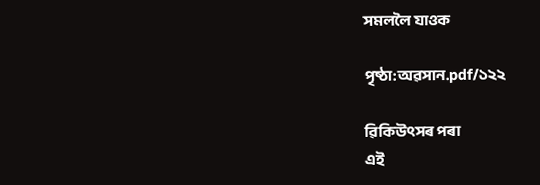সমললৈ যাওক

পৃষ্ঠা:অৱসান.pdf/১২২

ৱিকিউৎসৰ পৰা
এই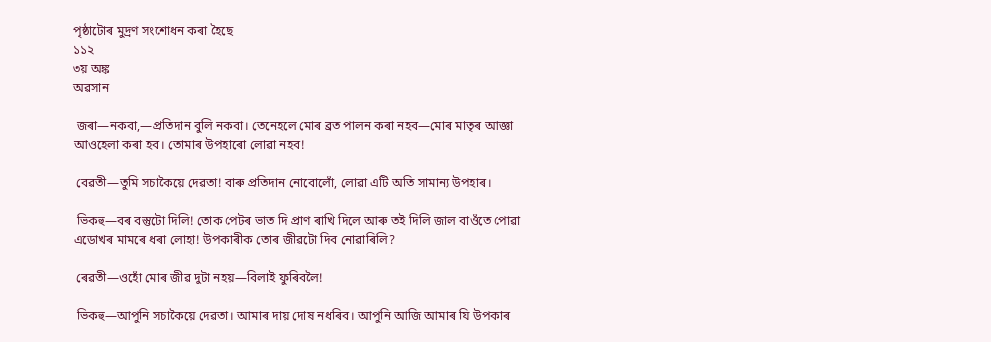পৃষ্ঠাটোৰ মুদ্ৰণ সংশোধন কৰা হৈছে
১১২
৩য় অঙ্ক
অৱসান

 জৰা—নকবা,—প্ৰতিদান বুলি নকবা। তেনেহলে মোৰ ব্ৰত পালন কৰা নহব—মোৰ মাতৃৰ আজ্ঞা আওহেলা কৰা হব। তোমাৰ উপহাৰো লোৱা নহব!

 বেৱতী—তুমি সচাকৈয়ে দেৱতা! বাৰু প্ৰতিদান নোবোলোঁ, লোৱা এটি অতি সামান্য উপহাৰ।

 ভিকহু—বৰ বস্তুটো দিলি! তোক পেটৰ ভাত দি প্ৰাণ ৰাখি দিলে আৰু তই দিলি জাল বাওঁতে পোৱা এডোখৰ মামৰে ধৰা লোহা! উপকাৰীক তোৰ জীৱটো দিব নোৱাৰিলি?

 ৰেৱতী—ওহোঁ মোৰ জীৱ দুটা নহয়—বিলাই ফুৰিবলৈ!

 ভিকহু—আপুনি সচাকৈয়ে দেৱতা। আমাৰ দায় দোষ নধৰিব। আপুনি আজি আমাৰ যি উপকাৰ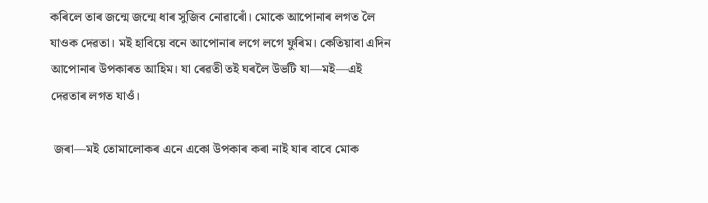কৰিলে তাৰ জন্মে জন্মে ধাৰ সুজিব নোৱাৰোঁ। মোকে আপোনাৰ লগত লৈ যাওক দেৱতা। ম‍ই হাবিয়ে বনে আপোনাৰ লগে লগে ফুৰিম। কেতিয়াবা এদিন আপোনাৰ উপকাৰত আহিম। যা ৰেৱতী তই ঘৰলৈ উভটি যা—মই—এই দেৱতাৰ লগত যাওঁ।

 জৰা—মই তোমালোকৰ এনে একো উপকাৰ কৰা নাই যাৰ বাবে মোক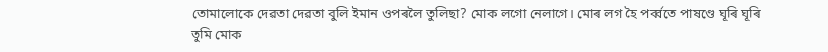তোমালোকে দেৱতা দেৱতা বুলি ইমান ওপৰলৈ তুলিছা? মোক লগো নেলাগে। মোৰ লগ হৈ পৰ্ব্বতে পাষণ্ডে ঘূৰি ঘূৰি তুমি মোক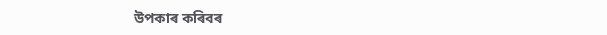উপকাৰ কৰিবৰ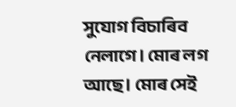সুযোগ বিচাৰিব নেলাগে। মোৰ লগ আছে। মোৰ সেই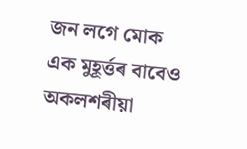জন লগে মোক এক মুহূৰ্ত্তৰ বাবেও অকলশৰীয়া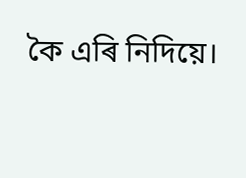কৈ এৰি নিদিয়ে।